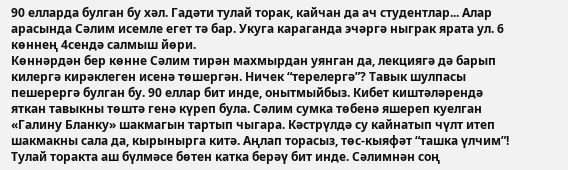90 елларда булган бу хәл. Гадәти тулай торак, кайчан да ач студентлар... Алар арасында Сәлим исемле егет тә бар. Укуга караганда эчәргә ныграк ярата ул. 6 көннең 4сендә салмыш йөри.
Көннәрдән бер көнне Сәлим тирән махмырдан уянган да, лекциягә дә барып килергә кирәклеген исенә төшергән. Ничек “терелергә”? Тавык шулпасы пешерергә булган бу. 90 еллар бит инде, онытмыйбыз. Кибет киштәләрендә яткан тавыкны төштә генә күреп була. Сәлим сумка төбенә яшереп куелган «Галину Бланку» шакмагын тартып чыгара. Кәстрүлдә су кайнатып чүлт итеп шакмакны сала да, кырынырга китә. Аңлап торасыз, төс-кыяфәт “ташка үлчим”!
Тулай торакта аш бүлмәсе бөтен катка берәү бит инде. Сәлимнән соң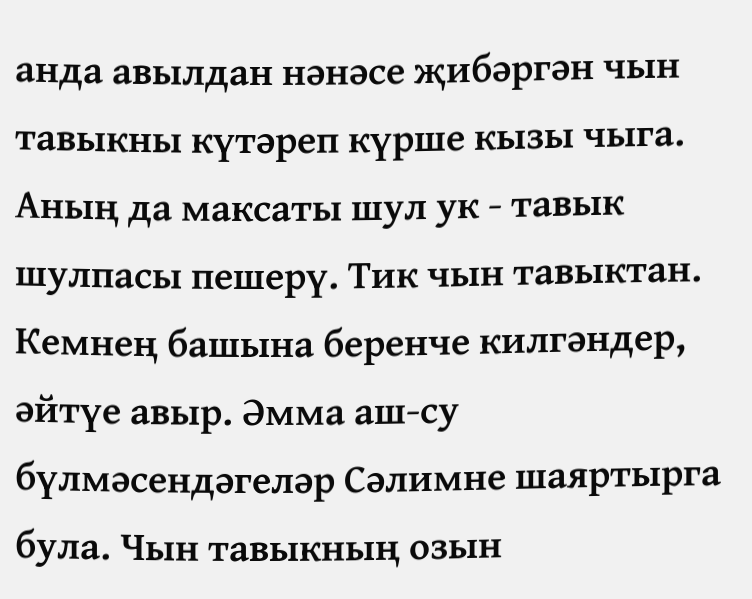анда авылдан нәнәсе җибәргән чын тавыкны күтәреп күрше кызы чыга. Аның да максаты шул ук - тавык шулпасы пешерү. Тик чын тавыктан. Кемнең башына беренче килгәндер, әйтүе авыр. Әмма аш-су бүлмәсендәгеләр Сәлимне шаяртырга була. Чын тавыкның озын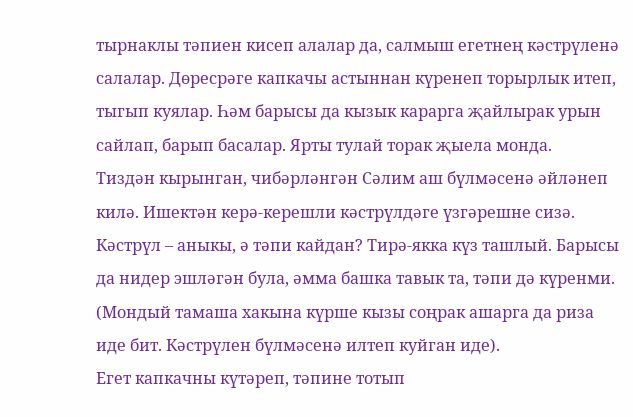тырнаклы тәпиен кисеп алалар да, салмыш егетнең кәстрүленә салалар. Дөресрәге капкачы астыннан күренеп торырлык итеп, тыгып куялар. Һәм барысы да кызык карарга җайлырак урын сайлап, барып басалар. Ярты тулай торак җыела монда.
Тиздән кырынган, чибәрләнгән Сәлим аш бүлмәсенә әйләнеп килә. Ишектән керә-керешли кәстрүлдәге үзгәрешне сизә. Кәстрүл – аныкы, ә тәпи кайдан? Тирә-якка күз ташлый. Барысы да нидер эшләгән була, әмма башка тавык та, тәпи дә күренми. (Мондый тамаша хакына күрше кызы соңрак ашарга да риза иде бит. Кәстрүлен бүлмәсенә илтеп куйган иде).
Егет капкачны күтәреп, тәпине тотып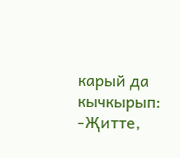карый да кычкырып:
-Җитте,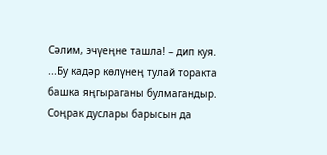Сәлим, эчүеңне ташла! – дип куя.
...Бу кадәр көлүнең тулай торакта башка яңгыраганы булмагандыр. Соңрак дуслары барысын да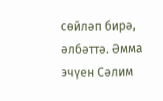сөйләп бирә, әлбәттә. Әмма эчүен Сәлим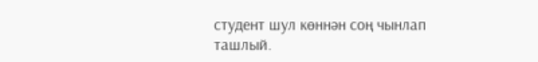студент шул көннән соң чынлап ташлый.